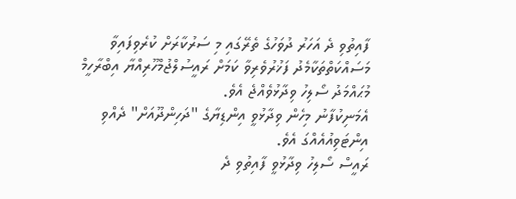ފާއިތުވި ދެ އަހަރު ދުވަހުގެ ތެރޭގައި މި ސަރުކާރަށް ކުރެވިފައިވާ މަސައްކަތްތަކާމެދު ފަޚުރުވެރިވާ ކަމަށް ރައީސުލްޖުމްހޫރިއްޔާ އިބްރާހީމް މުޙައްމަދު ސޯލިހު ވިދާޅުވެއްޖެ އެވެ.
އެމަނިކުފާނު މިހެން ވިދާޅުވީ އިންޑިޔާގެ "ދަހިންދޫއަށް" ދެއްވި އިންޓަވިއުއެއްގަ އެވެ.
ރައީސް ސޯލިހު ވިދާޅުވީ ފާއިތުވި ދެ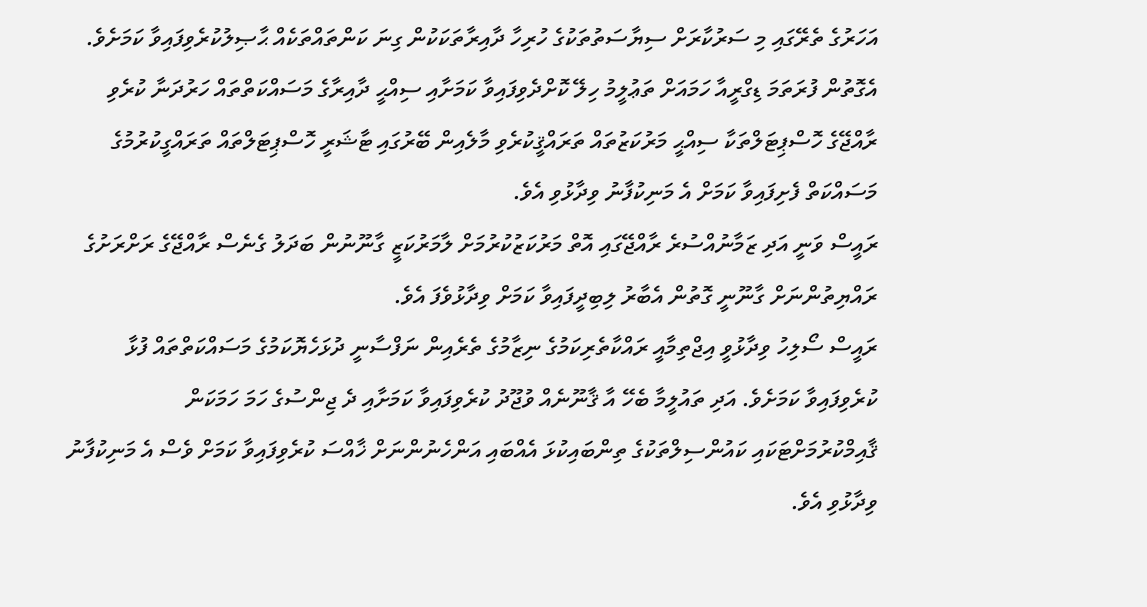އަހަރުގެ ތެރޭގައި މި ސަރުކާރަށް ސިޔާސަތުތަކުގެ ހުރިހާ ދާއިރާތަކަކުން ގިނަ ކަންތައްތަކެއް ޙާޞިލުކުރެވިފައިވާ ކަމަށެވެ. އެގޮތުން ފުރަތަމަ ޑިގްރީއާ ހަމައަށް ތަޢުލީމު ހިލޭ ކޮށްދެވިފައިވާ ކަމަށާއި ސިއްޙީ ދާއިރާގެ މަސައްކަތްތައް ހަރުދަނާ ކުރެވި ރާއްޖޭގެ ހޮސްޕިޓަލްތަކާ ސިއްޙީ މަރުކަޒުތައް ތަރައްޤީކުރެވި މާލެއިން ބޭރުގައި ޓާޝަރީ ހޮސްޕިޓަލްތައް ތަރައްގީކުރުމުގެ މަސައްކަތް ފެށިފައިވާ ކަމަށް އެ މަނިކުފާނު ވިދާޅުވި އެވެ.
ރައީސް ވަނީ އަދި ޒަމާނުއްސުރެ ރާއްޖޭގައި އޮތް މަރުކަޒުކުރުމަށް ލާމަރުކަޒީ ގާނޫނުން ބަދަލު ގެނެސް ރާއްޖޭގެ ރަށްރަށުގެ ރައްޔިތުންނަށް ގާނޫނީ ގޮތުން އެބާރު ލިބިދީފައިވާ ކަމަށް ވިދާޅުވެފަ އެވެ.
ރައީސް ސޯލިހު ވިދާޅުވީ އިޖްތިމާއީ ރައްކާތެރިކަމުގެ ނިޒާމުގެ ތެރެއިން ނަފްސާނީ ދުޅަހެޔޮކަމުގެ މަސައްކަތްތައް ފުޅާ ކުރެވިފައިވާ ކަމަށެވެ. އަދި ތައުލީމާ ބެހޭ އާ ޤާނޫނެއް ވުޖޫދު ކުރެވިފައިވާ ކަމަށާއި ދެ ޖިންސުގެ ހަމަ ހަމަކަން ޤާއިމްކުރުމަށްޓަކައި ކައުންސިލްތަކުގެ ތިންބައިކުޅަ އެއްބައި އަންހެނުންނަށް ޚާއްސަ ކުރެވިފައިވާ ކަމަށް ވެސް އެ މަނިކުފާނު ވިދާޅުވި އެވެ.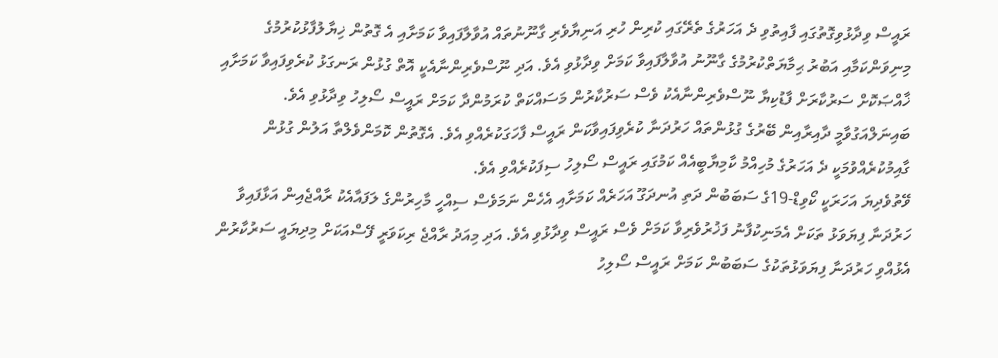ރައީސް ވިދާޅުވިގޮތުގައި ފާއިތުވި ދެ އަހަރުގެ ތެރޭގައި ކުރިން ހުރި އަނިޔާވެރި ގާނޫނުތައް އުވާލާފައިވާ ކަމަށާއި އެ ގޮތުން ޚިޔާލުފާޅުކުރުމުގެ މިނިވަންކަމާއި އަބުރު ޙިމާޔަތްކުރުމުގެ ގާނޫނު އުވާލާފައިވާ ކަމަށް ވިދާޅުވި އެވެ. އަދި ނޫސްވެރިންނާއެކީ އޮތް ގުޅުން ރަނގަޅު ކުރެވިފައިވާ ކަމަށާއި ޚާއްޞަކޮށް ސަރުކާރަށް ފާޑުކިޔާ ނޫސްވެރިންނާއެކު ވެސް ސަރުކާރުން މަސައްކަތް ކުރަމުންދާ ކަމަށް ރައީސް ސޯލިހު ވިދާޅުވި އެވެ.
ބައިނަލްއަގުވާމީ ދާއިރާއިން ބޭރުގެ ގުޅުންތައް ހަރުދަނާ ކުރެވިފައިވާކަން ރައީސް ފާހަގަކުރެއްވި އެވެ. އެގޮތުން ކޮމަންވެލްތާ އަލުން ގުޅުން ގާއިމުކުރެއްވުމަކީ ދެ އަހަރުގެ މުހިއްމު ކާމިޔާބީއެއް ކަމުގައި ރައީސް ސޯލިހު ސިފަކުރެއްވި އެވެ.
ވޭތުވެދިޔަ އަހަރަކީ ކޯވިޑް-19ގެ ސަބަބުން ދަތި އުނދަގޫ އަހަރެއް ކަމަށާއި އެހެން ނަމަވެސް ސިއްހީ މާހިރުންގެ ލަފައާއެކު ރާއްޖެއިން އަޅާފައިވާ ހަރުދަނާ ފިޔަވަޅު ތަކަށް އެމަނިކުފާނު ފަޚުރުވެރިވާ ކަމަށް ވެސް ރައީސް ވިދާޅުވި އެވެ. އަދި މިއަދު ރާއްޖެ ރިކަވަރީ ފޭސްއަކަށް މިދިޔައީ ސަރުކާރުން އެޅުއްވި ހަރުދަނާ ފިޔަވަޅުތަކުގެ ސަބަބުން ކަމަށް ރައީސް ސޯލިހު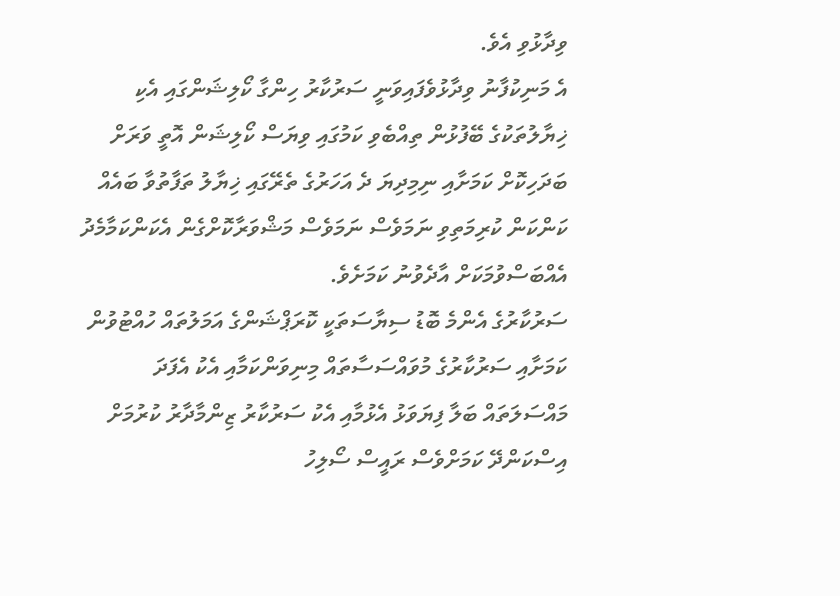ވިދާޅުވި އެވެ.
އެ މަނިކުފާނު ވިދާޅުވެފައިވަނީ ސަރުކާރު ހިންގާ ކޯލިޝަންގައި އެކި ޚިޔާލުތަކުގެ ބޭފުޅުން ތިއްބެވި ކަމުގައި ވިޔަސް ކޯލިޝަން އޮތީ ވަރަށް ބަދަހިކޮށް ކަމަށާއި ނިމިދިޔަ ދެ އަހަރުގެ ތެރޭގައި ޚިޔާލު ތަފާތުވާ ބައެއް ކަންކަން ކުރިމަތިވި ނަމަވެސް ނަމަވެސް މަޝްވަރާކޮށްގެން އެކަންކަމާމެދު އެއްބަސްވުމަކަށް އާދެވުނު ކަމަށެވެ.
ސަރުކާރުގެ އެންމެ ބޮޑު ސިޔާސަތަކީ ކޮރަޕްޝަންގެ އަމަލުތައް ހުއްޓުވުން ކަމަށާއި ސަރުކާރުގެ މުވައްސަސާތައް މިނިވަންކަމާއި އެކު އެފަދަ މައްސަލަތައް ބަލާ ފިޔަވަޅު އެޅުމާއި އެކު ސަރުކާރު ޒިންމާދާރު ކުރުމަށް އިސްކަންދޭ ކަމަށްވެސް ރައީސް ސޯލިހު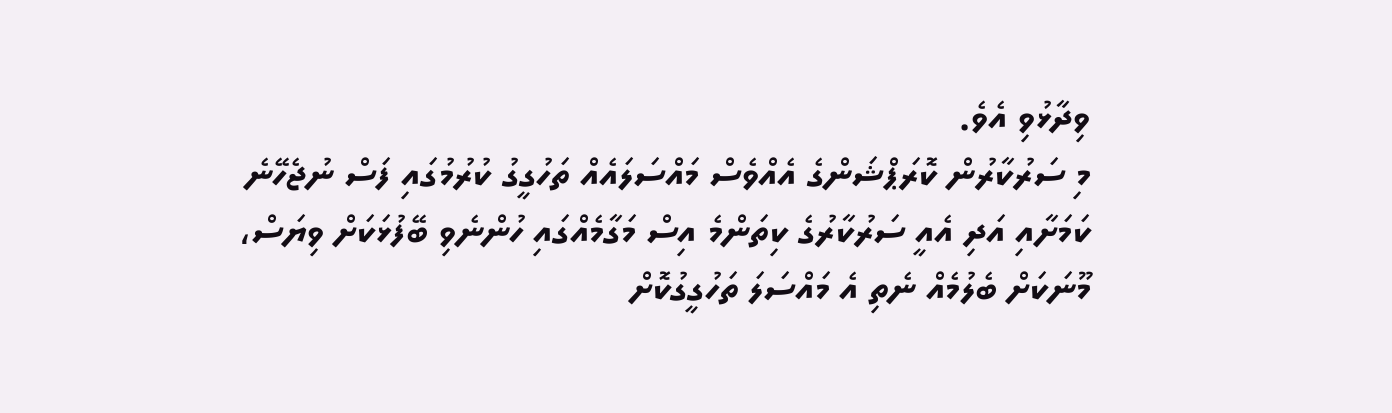ވިދާޅުވި އެވެ.
މި ސަރުކާރުން ކޮރަޕްޝަންގެ އެއްވެސް މައްސަލައެއް ތަހުގީގު ކުރުމުގައި ފަސް ނުޖެހޭނެ ކަމަށާއި އަދި އެއީ ސަރުކާރުގެ ކިތަންމެ އިސް މަގާމެއްގައި ހުންނެވި ބޭފުޅަކަށް ވިޔަސް، މޫނަކަށް ބެލުމެއް ނެތި އެ މައްސަލަ ތަހުގީގުކޮށް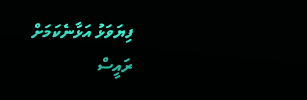ފިޔަވަޅު އަޅާނެކަމަށް ރައީސް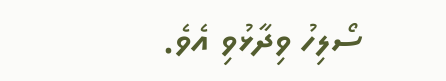ސޯލިހު ވިދާޅުވި އެވެ.